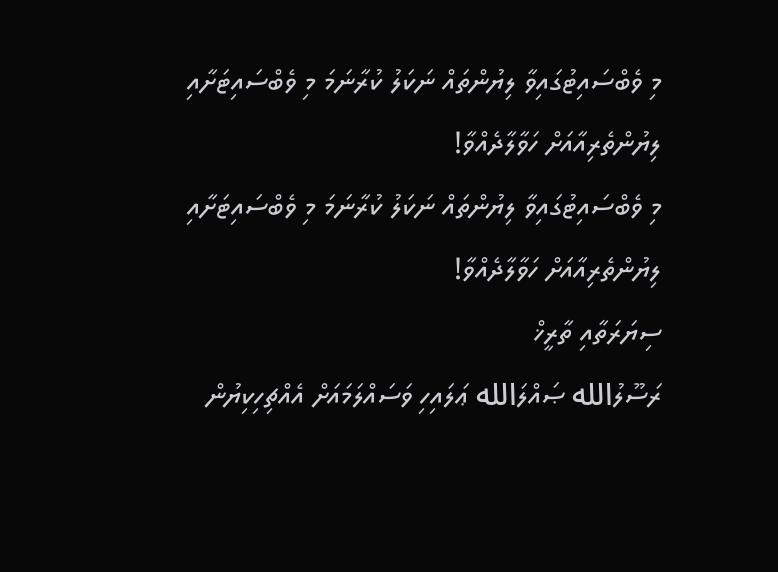މި ވެބްސައިޓުގައިވާ ލިޔުންތައް ނަކަލު ކުރާނަމަ މި ވެބްސައިޓަށާއި ލިޔުންތެރިއާއަށް ހަވާލާދެއްވާ!
މި ވެބްސައިޓުގައިވާ ލިޔުންތައް ނަކަލު ކުރާނަމަ މި ވެބްސައިޓަށާއި ލިޔުންތެރިއާއަށް ހަވާލާދެއްވާ!
ސިޔަރަތާއި ތާރީޚް
ރަސޫލުالله ޞައްލަالله ޢަލައިހި ވަސައްލަމައަށް އެއްޗިހިކިޔުން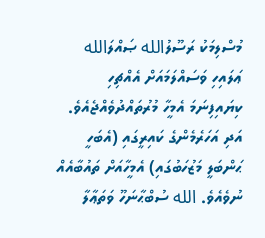މުސްލިމަކު ރަސޫލުالله ޞައްލަالله ޢަލައިހި ވަސައްލަމައަށް އެއްޗިހި ކިޔައިފިނަމަ އެމީހާ މުރުތައްދުވެއްޖެއެވެ. އަދި އަހަރެމެންގެ ކައިރީގައި (އެބަހީ ޙަންބަލީ މަޒުހަބުގައި) އެމީހާއަށް ތައުބާއެއް ނުވެއެވެ. الله ސުބްޙާނަހޫ ވަތަޢާލާ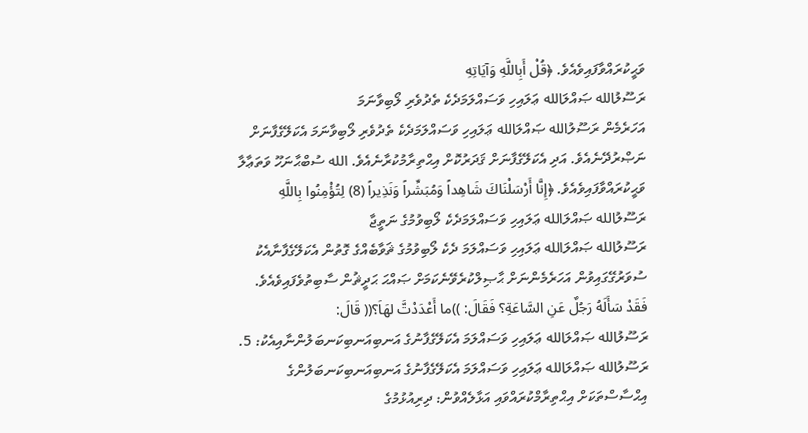ވަޙީކުރައްވާފައިވެއެވެ. ﴿قُلْ أَبِاللَّهِ وَآيَاتِهِ
ރަސޫލުالله ޞައްލަالله ޢަލައިހި ވަސައްލަމަދެކެ ތެދުވެރި ލޯބިވާނަމަ
އަހަރެމެން ރަސޫލުالله ޞައްލަالله ޢަލައިހި ވަސައްލަމަދެކެ ތެދުވެރި ލޯބިވާނަމަ އެކަލޭގެފާނަށް ނަޞްރުދޭނެއެވެ. އަދި އެކަލޭގެފާނަށް ޤަދަރުކޮށް އިޙްތިރާމުކުރާނެއެވެ. الله ސުބްޙާނަހޫ ވަތަޢާލާ ވަޙީކުރައްވާފައިވެއެވެ. ﴿إِنَّا أَرْسَلْنَاكَ شَاهِداً وَمُبَشِّراً وَنَذِيراً (8) لِتُؤْمِنُوا بِاللَّهِ
ރަސޫލުالله ޞައްލަالله ޢަލައިހި ވަސައްލަމަދެކެ ލޯބިވުމުގެ ނަތީޖާ
ރަސޫލުالله ޞައްލަالله ޢަލައިހި ވަސައްލަމަ ދެކެ ލޯބިވުމުގެ ޘަވާބެއްގެ ގޮތުން އެކަލޭގެފާނާއެކު ސުވަރުގޭގައިވުން އަހަރެމެންނަށް ޙާޞިލްކުރެވޭނެކަމަށް ޞައްޙަ ޙަދީޘުން ސާބިތުވެފައިވެއެވެ. فَقَدْ سَأَلَهُ رَجُلٌ عَنِ السَّاعَةِ؟ فَقَالَ: ))ما أَعْدَدْتَّ لهَاَ؟(( قَالَ:
ރަސޫލުالله ޞައްލަالله ޢަލައިހި ވަސައްލަމަ އެކަލޭގެފާނުގެ އަނބިއަނބިކަނބަލުންނާއިއެކު: 5. ރަސޫލުالله ޞައްލަالله ޢަލައިހި ވަސައްލަމަ އެކަލޭގެފާނުގެ އަނބިއަނބިކަނބަލުންގެ އިޙްސާސްތަކަށް އިޙްތިރާމްކުރައްވައި އަޅާލެއްވުން: ދިރިއުޅުމުގެ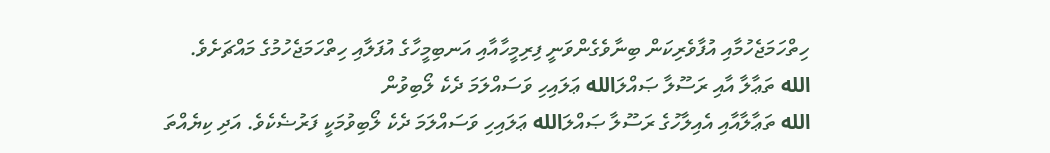ހިތްހަމަޖެހުމާއި އުފާވެރިކަން ބިނާވެގެންވަނީ ފިރިމީހާއާއި އަނބިމީހާގެ އުފަލާއި ހިތްހަމަޖެހުމުގެ މައްޗަށެވެ.
الله ތަޢާލާ އާއި ރަސޫލާ ޞައްލަالله ޢަލައިހި ވަސައްލަމަ ދެކެ ލޯބިވުން
الله ތަޢާލާއާއި އެއިލާހުގެ ރަސޫލާ ޞައްލަالله ޢަލައިހި ވަސައްލަމަ ދެކެ ލޯބިވުމަކީ ފަރުޟެކެވެ. އަދި ކިޔެއްތަ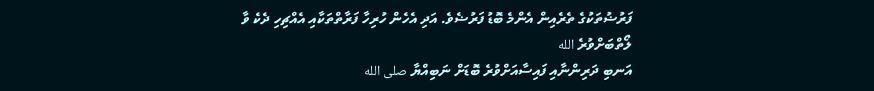ފަރުޟުތަކުގެ ތެރެއިން އެންމެ ބޮޑު ފަރުޟެވެ. އަދި އެހެން ހުރިހާ ފަރާތްތަކާއި އެއްޗިހި ދެކެ ވާ ލޯތްބަށްވުރެ الله
އަނބި ދަރިންނާއި ފައިސާއަށްވުރެ ބޮޑަށް ނަބިއްޔާ صلى الله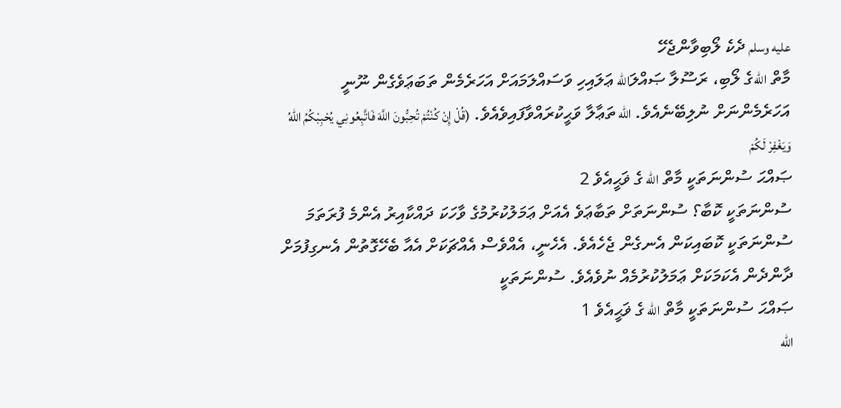عليه وسلم ދެކެ ލޯބިވާންޖެހޭ
މާތް اللهގެ ލޯބި، ރަސޫލާ ޞައްލަالله ޢަލައިހި ވަސައްލަމައަށް އަހަރެމެން ތަބަޢަވެގެން ނޫނީ އަހަރެމެންނަށް ނުލިބޭނެއެވެ. الله ތަޢާލާ ވަޙީކުރައްވާފައިވެއެވެ. (قُلْ إِنْ كُنْتُمْ تُحِبُّونَ اللَّهَ فَاتَّبِعُونِي يُحْبِبْكُمُ اللهُ وَيَغْفِرْ لَكُمْ
ޞައްޙަ ސުންނަތަކީ މާތް الله ގެ ޥަޙީއެވެ 2
ސުންނަތަކީ ކޮބާ؟ ސުންނަތަށް ތަބާޢަވެ އެއަށް ޢަމަލުކުރުމުގެ ވާހަކަ ދައްކާއިރު އެންމެ ފުރަތަމަ ސުންނަތަކީ ކޮބައިކަން އެނގެން ޖެހެއެވެ. އެހެނީ، އެއްވެސް އެއްޗަކަށް އެއާ ބެހޭގޮތުން އެނގިފުމަށް ދާންދެން އެކަމަކަށް ޢަމަލުކުރުމެއް ނުވެއެވެ. ސުންނަތަކީ
ޞައްޙަ ސުންނަތަކީ މާތް الله ގެ ޥަޙީއެވެ 1
الله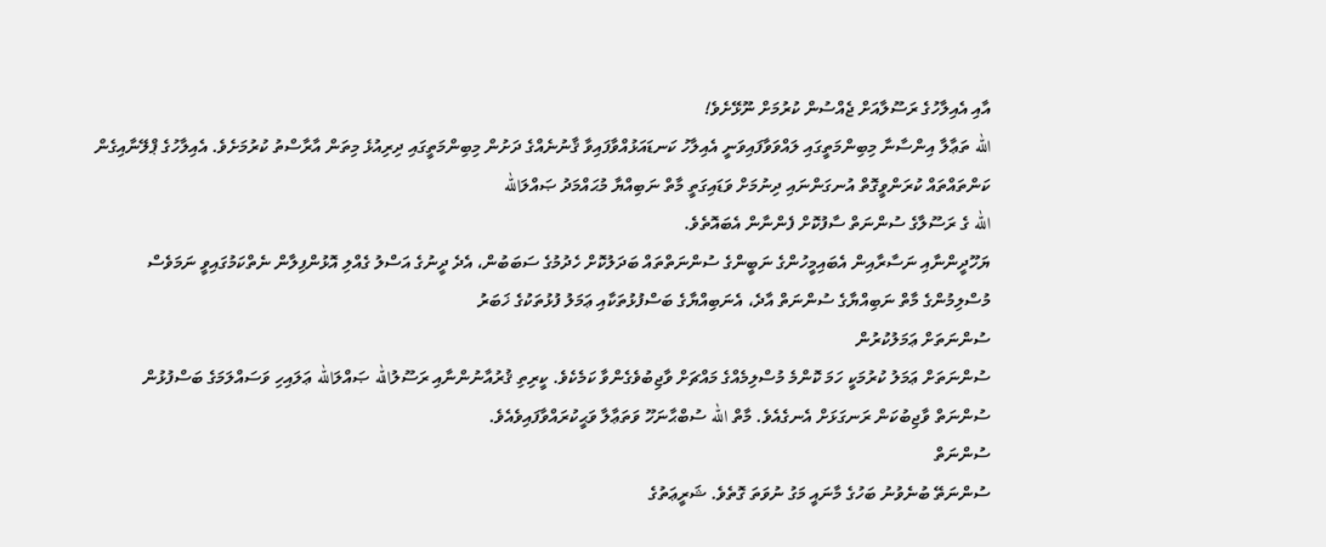އާއި އެއިލާހުގެ ރަސޫލާއަށް ޖެއްސުން ކުރުމަށް ނޫޅޭށެވެ!
الله ތަޢާލާ އިންސާނާ މިބިންމަތީގައި ލައްވަވާފައިވަނީ އެއިލާހު ކަނޑައަޅުއްވާފައިވާ ޤާނުނެއްގެ ދަށުން މިބިންމަތީގައި ދިރިއުޅެ މިތަން އާރާސްތު ކުރުމަށެވެ. އެއިލާހުގެ ޕްލޭނާއިގެން ކަންތައްތައް ކުރަންވީގޮތް އުނގަންނައި ދިނުމަށް ވަޑައިގަތީ މާތް ނަބިއްޔާ މުޙައްމަދު ޞައްލަالله
الله ގެ ރަސޫލާގެ ސުންނަތް ސާފުކޮށް ފެންނާން އެބައޮތެވެ.
ޔަހޫދީންނާއި ނަސާރާއިން އެބައިމީހުންގެ ނަބީންގެ ސުންނަތްތައް ބަދަލުކޮށް ހެދުމުގެ ސަބަބުން، އެދެ ދީނުގެ އަސްލު ގެއްލި އޮޅުންފިލާން ނެތްކަމުގައިވީ ނަމަވެސް މުސްލިމުންގެ މާތް ނަބިއްޔާގެ ސުންނަތް އާދެ، އެނަބިއްޔާގެ ބަސްފުޅުތަކާއި ޢަމަލު ފުޅުތަކުގެ ޚަބަރު
ސުންނަތަށް ޢަމަލުކުރުން
ސުންނަތަށް ޢަމަލު ކުރުމަކީ ހަމަ ކޮންމެ މުސްލިމެއްގެ މައްޗަށް ވާޖިބުވެގެންވާ ކަމެކެވެ. ކީރިތި ޤުރުއާނުންނާއި ރަސޫލުالله ޞައްލަالله ޢަލައިހި ވަސައްލަމަގެ ބަސްފުޅުން ސުންނަތް ވާޖިބުކަން ރަނގަޅަށް އެނގެއެވެ. މާތް الله ސުބްޙާނަހޫ ވަތަޢާލާ ވަޙީކުރައްވާފައިވެއެވެ.
ސުންނަތް
ސުންނަތޭ ބުނެވުނު ބަހުގެ މާނައީ މަގު ނުވަތަ ގޮތެވެ. ޝަރީޢަތުގެ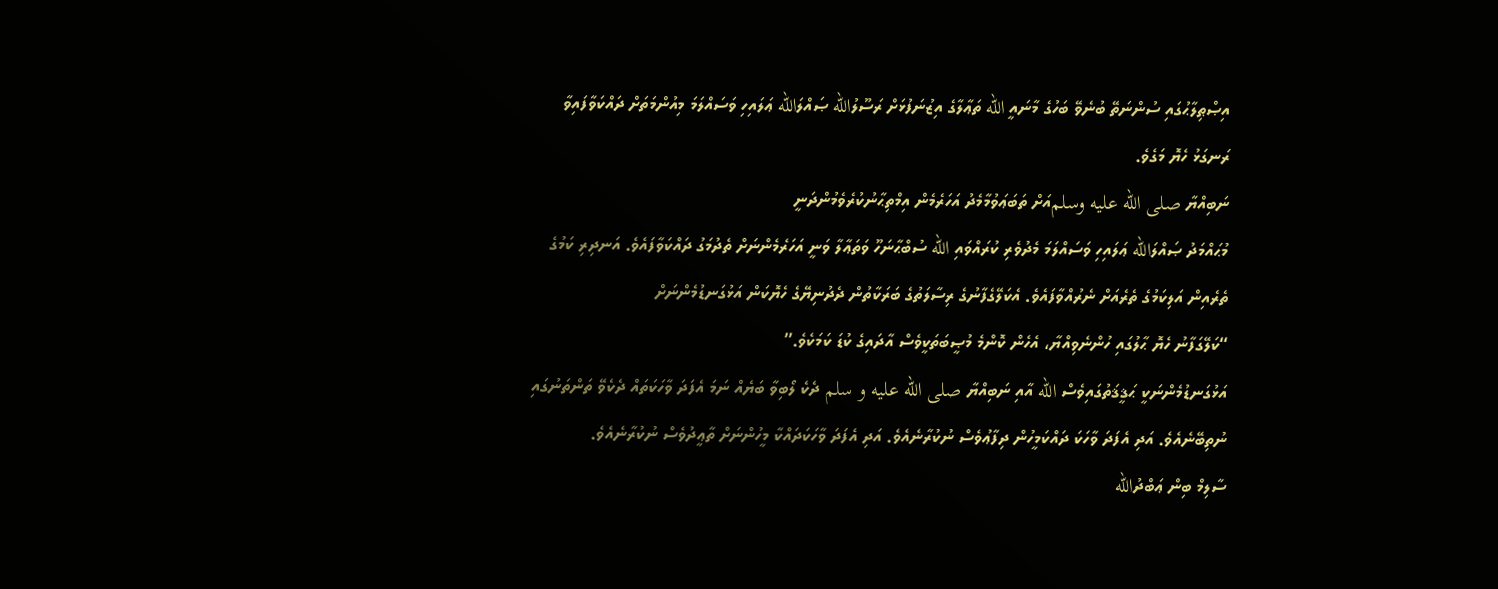އިޞްޠިލާޙުގައި ސުންނަތޭ ބުނެވޭ ބަހުގެ މާނައީ الله ތަޢާލާގެ އިޒުނަފުޅަށް ރަސޫލުالله ޞައްލަالله ޢަލައިހި ވަސައްލަމަ މިއުންމަތަށް ދައްކަވާފައިވާ ރަނގަޅު ހެޔޮ މަގެވެ.
ނަބިއްޔާ صلى الله عليه وسلمއަށް ތަބަޢަވުމާމެދު އަހަރެމެން އިމްތިޙާނުކުރެވެމުންދަނީ
މުޙައްމަދު ޞައްލަالله ޢަލައިހި ވަސައްލަމަ މެދުވެރި ކުރައްވައި الله ސުބްޙާނަހޫ ވަތަޢާލާ ވަނީ އަހަރެމެންނަށް ތެދުމަގު ދައްކަވާފައެވެ. އަނދިރި ކަމުގެ ތެރެއިން އަލިކަމުގެ ތެރެއަށް ނެރުއްވާފައެވެ. އެކަލޭގެފާނުގެ ރިސާލަތުގެ ބަރަކާތުން ދެދުނިޔޭގެ ހެޔޮކަން އަޅުގަނޑުމެންނަށް
“ކަލޭގަފާނު ހެޔޮ ޙާލުގައި ހުންނެވިއްޔާ، އެހެން ކޮންމެ މުޞީބަތަކީވެސް އާދައިގެ ކުޑަ ކަމަކެވެ.”
އަޅުގަނޑުމެންނަކީ ޙަޤީޤަތުގައިވެސް الله އާއި ނަބިއްޔާ صلى الله عليه و سلم ދެކެ ލޯބިވާ ބަޔެއް ނަމަ އެފަދަ ވާހަކަތައް ދެކެވޭ ތަންތަނުގައި ނުތިބޭނެއެވެ. އަދި އެފަދަ ވާހަކަ ދައްކަމީހުން ދިފާޢުވެސް ނުކުރާނެއެވެ. އަދި އެފަދަ ވާހަކަދައްކާ މީހުންނަށް ތާޢީދުވެސް ނުކުރާނެއެވެ.
ސާލިމް ބިން ޢަބްދުالله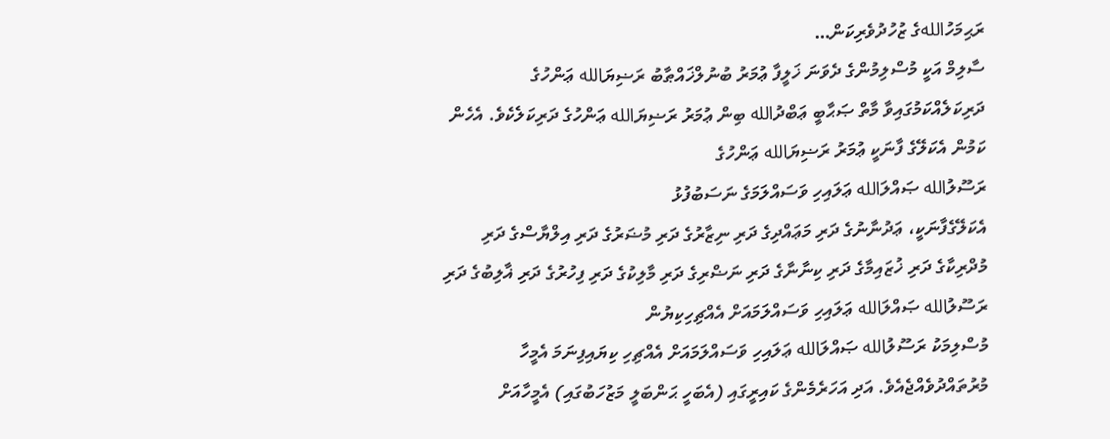ރަޙިމަހުاللهގެ ޒުހުދުވެރިކަން…
ސާލިމް އަކީ މުސްލިމުންގެ ދެވަނަ ޚަލީފާ ޢުމަރު ބުނުލްޚައްޠާބު ރަޟިޔަالله ޢަންހުގެ ދަރިކަލެއްކަމުގައިވާ މާތް ޞަޙާބީ ޢަބްދުالله ބިން ޢުމަރު ރަޟިޔަالله ޢަންހުގެ ދަރިކަލެކެވެ. އެހެން ކަމުން އެކަލޭގެ ފާނަކީ ޢުމަރު ރަޟިޔަالله ޢަންހުގެ
ރަސޫލުالله ޞައްލަالله ޢަލައިހި ވަސައްލަމަގެ ނަސަބުފުޅު
އެކަލޭގެފާނަކީ، ޢަދުނާނުގެ ދަރި މަޢައްދިގެ ދަރި ނިޒާރުގެ ދަރި މުޟަރުގެ ދަރި އިލްޔާސްގެ ދަރި މުދްރިކާގެ ދަރި ޚުޒައިމާގެ ދަރި ކިނާނާގެ ދަރި ނަޟްރިގެ ދަރި މާލިކުގެ ދަރި ފިހުރުގެ ދަރި ޣާލިބުގެ ދަރި
ރަސޫލުالله ޞައްލަالله ޢަލައިހި ވަސައްލަމައަށް އެއްޗިހިކިޔުން
މުސްލިމަކު ރަސޫލުالله ޞައްލަالله ޢަލައިހި ވަސައްލަމައަށް އެއްޗިހި ކިޔައިފިނަމަ އެމީހާ މުރުތައްދުވެއްޖެއެވެ. އަދި އަހަރެމެންގެ ކައިރީގައި (އެބަހީ ޙަންބަލީ މަޒުހަބުގައި) އެމީހާއަށް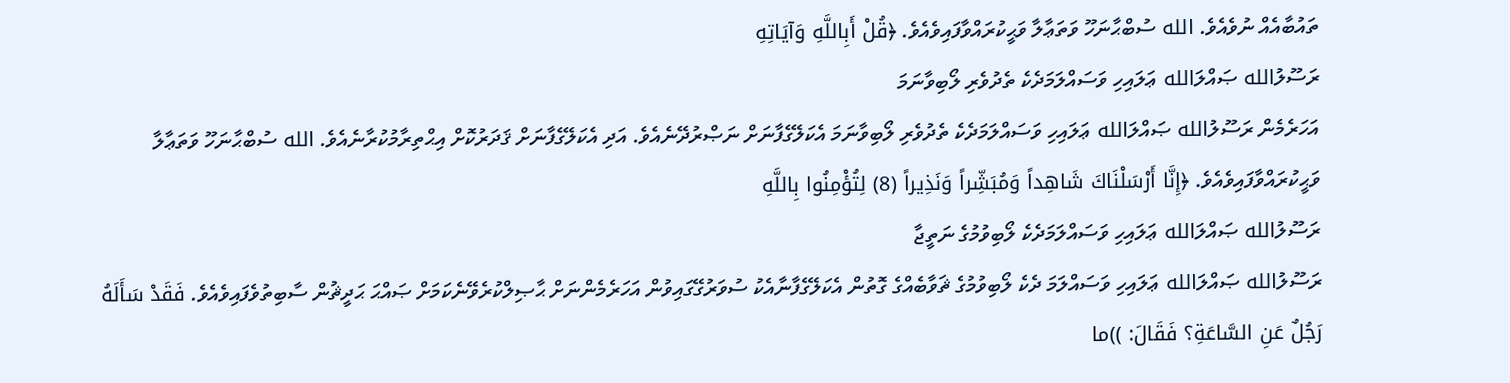ތައުބާއެއް ނުވެއެވެ. الله ސުބްޙާނަހޫ ވަތަޢާލާ ވަޙީކުރައްވާފައިވެއެވެ. ﴿قُلْ أَبِاللَّهِ وَآيَاتِهِ
ރަސޫލުالله ޞައްލަالله ޢަލައިހި ވަސައްލަމަދެކެ ތެދުވެރި ލޯބިވާނަމަ
އަހަރެމެން ރަސޫލުالله ޞައްލަالله ޢަލައިހި ވަސައްލަމަދެކެ ތެދުވެރި ލޯބިވާނަމަ އެކަލޭގެފާނަށް ނަޞްރުދޭނެއެވެ. އަދި އެކަލޭގެފާނަށް ޤަދަރުކޮށް އިޙްތިރާމުކުރާނެއެވެ. الله ސުބްޙާނަހޫ ވަތަޢާލާ ވަޙީކުރައްވާފައިވެއެވެ. ﴿إِنَّا أَرْسَلْنَاكَ شَاهِداً وَمُبَشِّراً وَنَذِيراً (8) لِتُؤْمِنُوا بِاللَّهِ
ރަސޫލުالله ޞައްލަالله ޢަލައިހި ވަސައްލަމަދެކެ ލޯބިވުމުގެ ނަތީޖާ
ރަސޫލުالله ޞައްލަالله ޢަލައިހި ވަސައްލަމަ ދެކެ ލޯބިވުމުގެ ޘަވާބެއްގެ ގޮތުން އެކަލޭގެފާނާއެކު ސުވަރުގޭގައިވުން އަހަރެމެންނަށް ޙާޞިލްކުރެވޭނެކަމަށް ޞައްޙަ ޙަދީޘުން ސާބިތުވެފައިވެއެވެ. فَقَدْ سَأَلَهُ رَجُلٌ عَنِ السَّاعَةِ؟ فَقَالَ: ))ما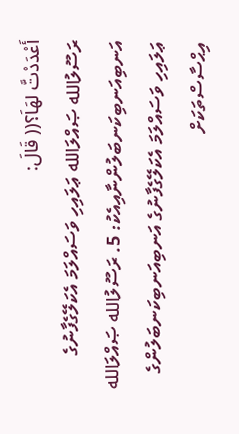أَعْدَدْتَّ لهَاَ؟(( قَالَ:
ރަސޫލުالله ޞައްލަالله ޢަލައިހި ވަސައްލަމަ އެކަލޭގެފާނުގެ އަނބިއަނބިކަނބަލުންނާއިއެކު: 5. ރަސޫލުالله ޞައްލަالله ޢަލައިހި ވަސައްލަމަ އެކަލޭގެފާނުގެ އަނބިއަނބިކަނބަލުންގެ އިޙްސާސްތަކަށް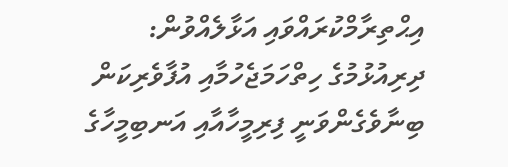އިޙްތިރާމްކުރައްވައި އަޅާލެއްވުން: ދިރިއުޅުމުގެ ހިތްހަމަޖެހުމާއި އުފާވެރިކަން ބިނާވެގެންވަނީ ފިރިމީހާއާއި އަނބިމީހާގެ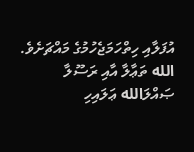އުފަލާއި ހިތްހަމަޖެހުމުގެ މައްޗަށެވެ.
الله ތަޢާލާ އާއި ރަސޫލާ ޞައްލަالله ޢަލައިހި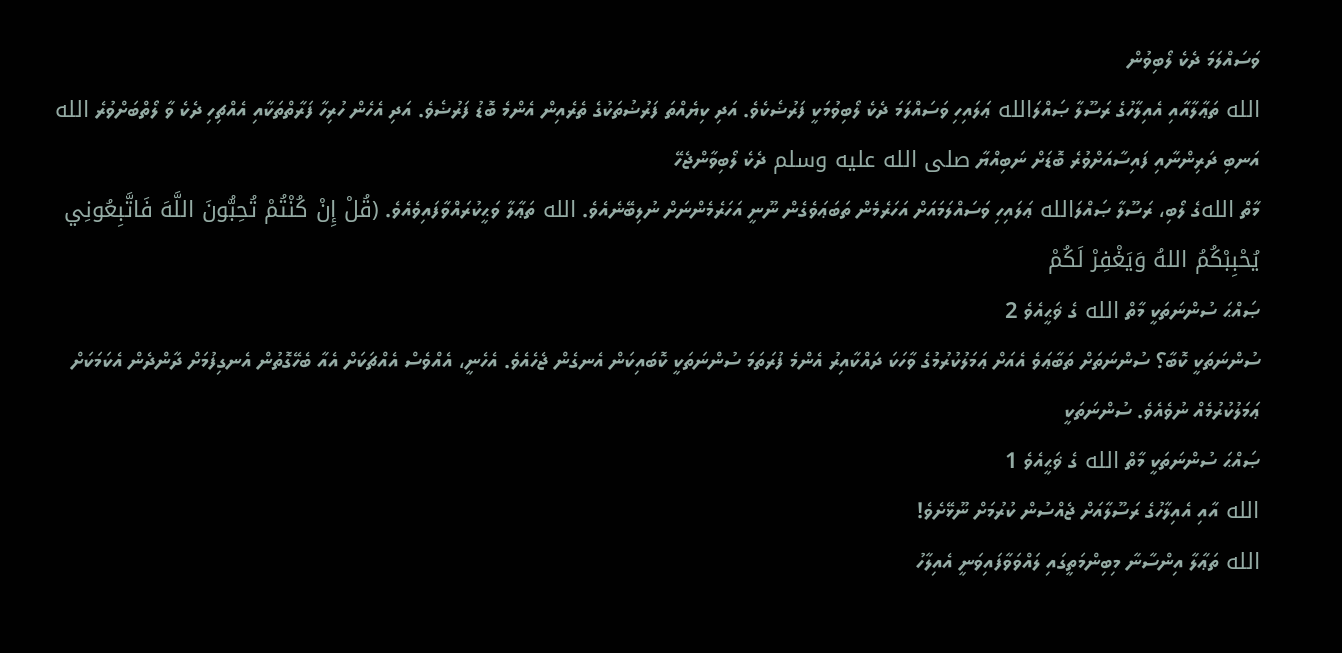ވަސައްލަމަ ދެކެ ލޯބިވުން
الله ތަޢާލާއާއި އެއިލާހުގެ ރަސޫލާ ޞައްލަالله ޢަލައިހި ވަސައްލަމަ ދެކެ ލޯބިވުމަކީ ފަރުޟެކެވެ. އަދި ކިޔެއްތަ ފަރުޟުތަކުގެ ތެރެއިން އެންމެ ބޮޑު ފަރުޟެވެ. އަދި އެހެން ހުރިހާ ފަރާތްތަކާއި އެއްޗިހި ދެކެ ވާ ލޯތްބަށްވުރެ الله
އަނބި ދަރިންނާއި ފައިސާއަށްވުރެ ބޮޑަށް ނަބިއްޔާ صلى الله عليه وسلم ދެކެ ލޯބިވާންޖެހޭ
މާތް اللهގެ ލޯބި، ރަސޫލާ ޞައްލަالله ޢަލައިހި ވަސައްލަމައަށް އަހަރެމެން ތަބަޢަވެގެން ނޫނީ އަހަރެމެންނަށް ނުލިބޭނެއެވެ. الله ތަޢާލާ ވަޙީކުރައްވާފައިވެއެވެ. (قُلْ إِنْ كُنْتُمْ تُحِبُّونَ اللَّهَ فَاتَّبِعُونِي يُحْبِبْكُمُ اللهُ وَيَغْفِرْ لَكُمْ
ޞައްޙަ ސުންނަތަކީ މާތް الله ގެ ޥަޙީއެވެ 2
ސުންނަތަކީ ކޮބާ؟ ސުންނަތަށް ތަބާޢަވެ އެއަށް ޢަމަލުކުރުމުގެ ވާހަކަ ދައްކާއިރު އެންމެ ފުރަތަމަ ސުންނަތަކީ ކޮބައިކަން އެނގެން ޖެހެއެވެ. އެހެނީ، އެއްވެސް އެއްޗަކަށް އެއާ ބެހޭގޮތުން އެނގިފުމަށް ދާންދެން އެކަމަކަށް ޢަމަލުކުރުމެއް ނުވެއެވެ. ސުންނަތަކީ
ޞައްޙަ ސުންނަތަކީ މާތް الله ގެ ޥަޙީއެވެ 1
الله އާއި އެއިލާހުގެ ރަސޫލާއަށް ޖެއްސުން ކުރުމަށް ނޫޅޭށެވެ!
الله ތަޢާލާ އިންސާނާ މިބިންމަތީގައި ލައްވަވާފައިވަނީ އެއިލާހު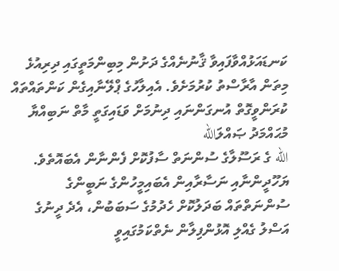ކަނޑައަޅުއްވާފައިވާ ޤާނުނެއްގެ ދަށުން މިބިންމަތީގައި ދިރިއުޅެ މިތަން އާރާސްތު ކުރުމަށެވެ. އެއިލާހުގެ ޕްލޭނާއިގެން ކަންތައްތައް ކުރަންވީގޮތް އުނގަންނައި ދިނުމަށް ވަޑައިގަތީ މާތް ނަބިއްޔާ މުޙައްމަދު ޞައްލަالله
الله ގެ ރަސޫލާގެ ސުންނަތް ސާފުކޮށް ފެންނާން އެބައޮތެވެ.
ޔަހޫދީންނާއި ނަސާރާއިން އެބައިމީހުންގެ ނަބީންގެ ސުންނަތްތައް ބަދަލުކޮށް ހެދުމުގެ ސަބަބުން، އެދެ ދީނުގެ އަސްލު ގެއްލި އޮޅުންފިލާން ނެތްކަމުގައިވީ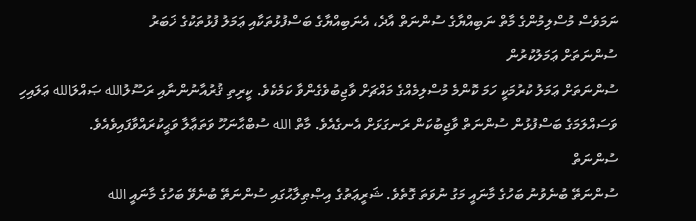ނަމަވެސް މުސްލިމުންގެ މާތް ނަބިއްޔާގެ ސުންނަތް އާދެ، އެނަބިއްޔާގެ ބަސްފުޅުތަކާއި ޢަމަލު ފުޅުތަކުގެ ޚަބަރު
ސުންނަތަށް ޢަމަލުކުރުން
ސުންނަތަށް ޢަމަލު ކުރުމަކީ ހަމަ ކޮންމެ މުސްލިމެއްގެ މައްޗަށް ވާޖިބުވެގެންވާ ކަމެކެވެ. ކީރިތި ޤުރުއާނުންނާއި ރަސޫލުالله ޞައްލަالله ޢަލައިހި ވަސައްލަމަގެ ބަސްފުޅުން ސުންނަތް ވާޖިބުކަން ރަނގަޅަށް އެނގެއެވެ. މާތް الله ސުބްޙާނަހޫ ވަތަޢާލާ ވަޙީކުރައްވާފައިވެއެވެ.
ސުންނަތް
ސުންނަތޭ ބުނެވުނު ބަހުގެ މާނައީ މަގު ނުވަތަ ގޮތެވެ. ޝަރީޢަތުގެ އިޞްޠިލާޙުގައި ސުންނަތޭ ބުނެވޭ ބަހުގެ މާނައީ الله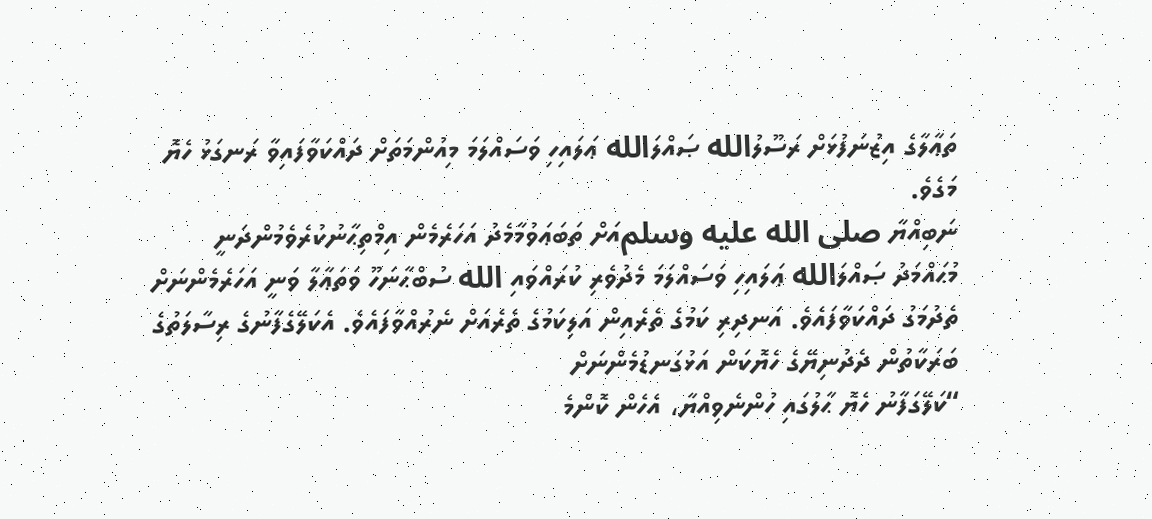ތަޢާލާގެ އިޒުނަފުޅަށް ރަސޫލުالله ޞައްލަالله ޢަލައިހި ވަސައްލަމަ މިއުންމަތަށް ދައްކަވާފައިވާ ރަނގަޅު ހެޔޮ މަގެވެ.
ނަބިއްޔާ صلى الله عليه وسلمއަށް ތަބަޢަވުމާމެދު އަހަރެމެން އިމްތިޙާނުކުރެވެމުންދަނީ
މުޙައްމަދު ޞައްލަالله ޢަލައިހި ވަސައްލަމަ މެދުވެރި ކުރައްވައި الله ސުބްޙާނަހޫ ވަތަޢާލާ ވަނީ އަހަރެމެންނަށް ތެދުމަގު ދައްކަވާފައެވެ. އަނދިރި ކަމުގެ ތެރެއިން އަލިކަމުގެ ތެރެއަށް ނެރުއްވާފައެވެ. އެކަލޭގެފާނުގެ ރިސާލަތުގެ ބަރަކާތުން ދެދުނިޔޭގެ ހެޔޮކަން އަޅުގަނޑުމެންނަށް
“ކަލޭގަފާނު ހެޔޮ ޙާލުގައި ހުންނެވިއްޔާ، އެހެން ކޮންމެ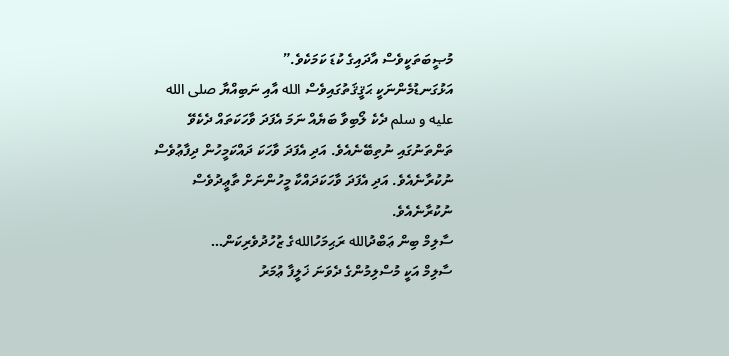މުޞީބަތަކީވެސް އާދައިގެ ކުޑަ ކަމަކެވެ.”
އަޅުގަނޑުމެންނަކީ ޙަޤީޤަތުގައިވެސް الله އާއި ނަބިއްޔާ صلى الله عليه و سلم ދެކެ ލޯބިވާ ބަޔެއް ނަމަ އެފަދަ ވާހަކަތައް ދެކެވޭ ތަންތަނުގައި ނުތިބޭނެއެވެ. އަދި އެފަދަ ވާހަކަ ދައްކަމީހުން ދިފާޢުވެސް ނުކުރާނެއެވެ. އަދި އެފަދަ ވާހަކަދައްކާ މީހުންނަށް ތާޢީދުވެސް ނުކުރާނެއެވެ.
ސާލިމް ބިން ޢަބްދުالله ރަޙިމަހުاللهގެ ޒުހުދުވެރިކަން…
ސާލިމް އަކީ މުސްލިމުންގެ ދެވަނަ ޚަލީފާ ޢުމަރު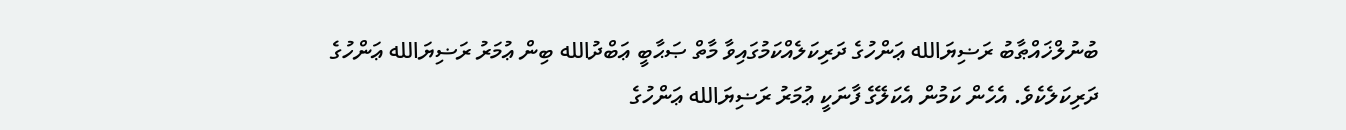ބުނުލްޚައްޠާބު ރަޟިޔަالله ޢަންހުގެ ދަރިކަލެއްކަމުގައިވާ މާތް ޞަޙާބީ ޢަބްދުالله ބިން ޢުމަރު ރަޟިޔަالله ޢަންހުގެ ދަރިކަލެކެވެ. އެހެން ކަމުން އެކަލޭގެ ފާނަކީ ޢުމަރު ރަޟިޔަالله ޢަންހުގެ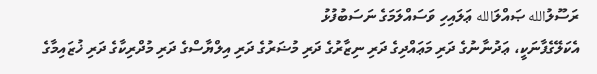ރަސޫލުالله ޞައްލަالله ޢަލައިހި ވަސައްލަމަގެ ނަސަބުފުޅު
އެކަލޭގެފާނަކީ، ޢަދުނާނުގެ ދަރި މަޢައްދިގެ ދަރި ނިޒާރުގެ ދަރި މުޟަރުގެ ދަރި އިލްޔާސްގެ ދަރި މުދްރިކާގެ ދަރި ޚުޒައިމާގެ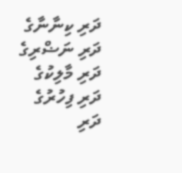ދަރި ކިނާނާގެ ދަރި ނަޟްރިގެ ދަރި މާލިކުގެ ދަރި ފިހުރުގެ ދަރި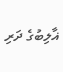ޣާލިބުގެ ދަރި